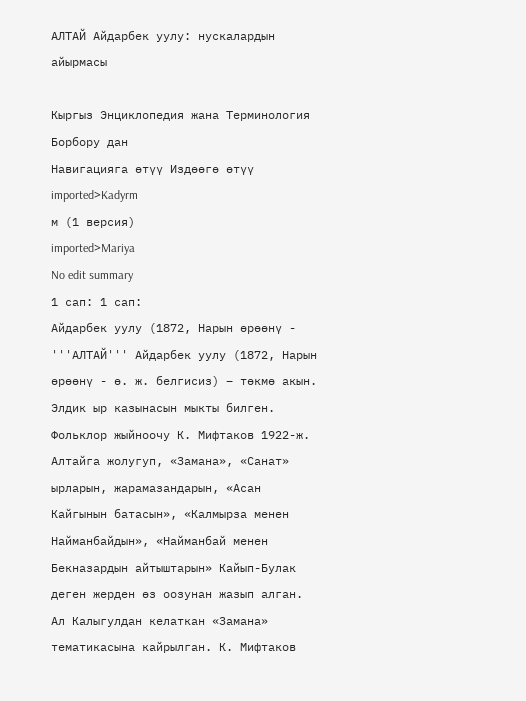АЛТАЙ Айдарбек уулу: нускалардын айырмасы

Кыргыз Энциклопедия жана Терминология Борбору дан
Навигацияга өтүү Издөөгө өтүү
imported>Kadyrm
м (1 версия)
imported>Mariya
No edit summary
1 сап: 1 сап:
Айдарбек уулу (1872, Нарын өрөөнү -
'''АЛТАЙ''' Айдарбек уулу (1872, Нарын өрөөнү - ө. ж. белгисиз) – төкмө акын. Элдик ыр казынасын мыкты билген. Фольклор жыйноочу К. Мифтаков 1922-ж. Алтайга жолугуп, «Замана», «Санат» ырларын, жарамазандарын, «Асан Кайгынын батасын», «Калмырза менен Найманбайдын», «Найманбай менен Бекназардын айтыштарын» Кайып-Булак деген жерден өз оозунан жазып алган. Ал Калыгулдан келаткан «Замана» тематикасына кайрылган. К. Мифтаков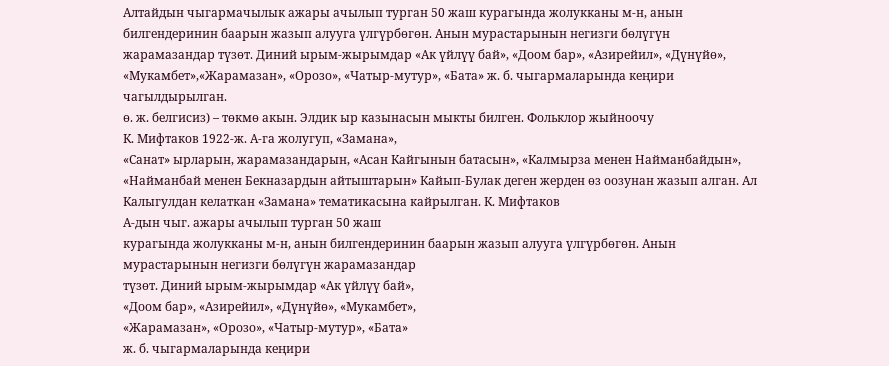Алтайдын чыгармачылык ажары ачылып турган 50 жаш курагында жолукканы м-н, анын билгендеринин баарын жазып алууга үлгүрбөгөн. Анын мурастарынын негизги бөлүгүн жарамазандар түзөт. Диний ырым-жырымдар «Ак үйлүү бай», «Доом бар», «Азирейил», «Дүнүйө», «Мукамбет»,«Жарамазан», «Орозо», «Чатыр-мутур», «Бата» ж. б. чыгармаларында кеңири чагылдырылган.
ө. ж. белгисиз) – төкмө акын. Элдик ыр казынасын мыкты билген. Фольклор жыйноочу
К. Мифтаков 1922-ж. А-га жолугуп, «Замана»,
«Санат» ырларын, жарамазандарын, «Асан Кайгынын батасын», «Калмырза менен Найманбайдын», «Найманбай менен Бекназардын айтыштарын» Кайып-Булак деген жерден өз оозунан жазып алган. Ал Калыгулдан келаткан «Замана» тематикасына кайрылган. К. Мифтаков
А-дын чыг. ажары ачылып турган 50 жаш
курагында жолукканы м-н, анын билгендеринин баарын жазып алууга үлгүрбөгөн. Анын мурастарынын негизги бөлүгүн жарамазандар
түзөт. Диний ырым-жырымдар «Ак үйлүү бай»,
«Доом бар», «Азирейил», «Дүнүйө», «Мукамбет»,
«Жарамазан», «Орозо», «Чатыр-мутур», «Бата»
ж. б. чыгармаларында кеңири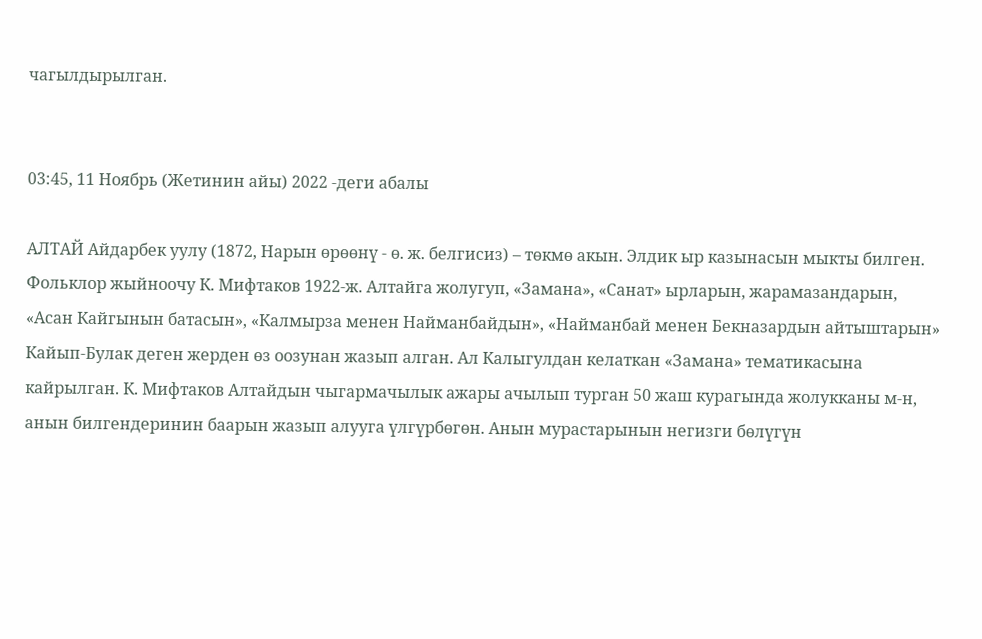чагылдырылган.


03:45, 11 Ноябрь (Жетинин айы) 2022 -деги абалы

АЛТАЙ Айдарбек уулу (1872, Нарын өрөөнү - ө. ж. белгисиз) – төкмө акын. Элдик ыр казынасын мыкты билген. Фольклор жыйноочу К. Мифтаков 1922-ж. Алтайга жолугуп, «Замана», «Санат» ырларын, жарамазандарын, «Асан Кайгынын батасын», «Калмырза менен Найманбайдын», «Найманбай менен Бекназардын айтыштарын» Кайып-Булак деген жерден өз оозунан жазып алган. Ал Калыгулдан келаткан «Замана» тематикасына кайрылган. К. Мифтаков Алтайдын чыгармачылык ажары ачылып турган 50 жаш курагында жолукканы м-н, анын билгендеринин баарын жазып алууга үлгүрбөгөн. Анын мурастарынын негизги бөлүгүн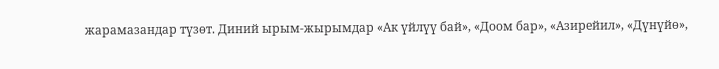жарамазандар түзөт. Диний ырым-жырымдар «Ак үйлүү бай», «Доом бар», «Азирейил», «Дүнүйө»,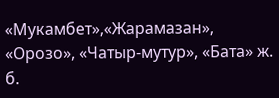«Мукамбет»,«Жарамазан», «Орозо», «Чатыр-мутур», «Бата» ж. б.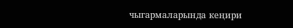чыгармаларында кеңири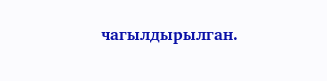чагылдырылган.